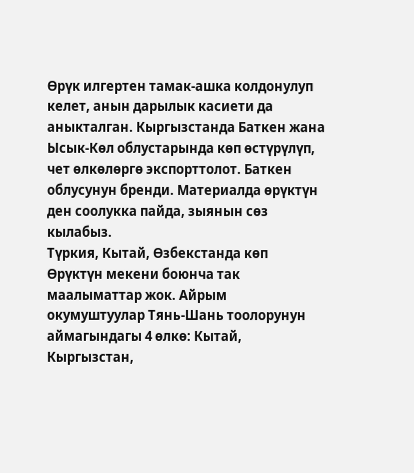Өрүк илгертен тамак-ашка колдонулуп келет, анын дарылык касиети да аныкталган. Кыргызстанда Баткен жана Ысык-Көл облустарында көп өстүрүлүп, чет өлкөлөргө экспорттолот. Баткен облусунун бренди. Материалда өрүктүн ден соолукка пайда, зыянын сөз кылабыз.
Түркия, Кытай, Өзбекстанда көп
Өрүктүн мекени боюнча так маалыматтар жок. Айрым окумуштуулар Тянь-Шань тоолорунун аймагындагы 4 өлкө: Кытай, Кыргызстан,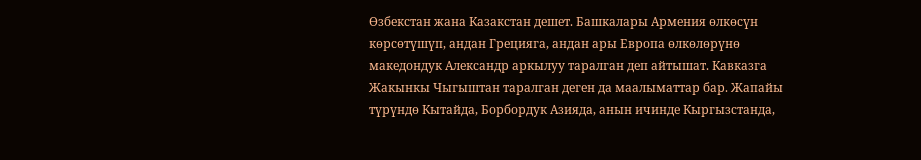Өзбекстан жана Казакстан дешет. Башкалары Армения өлкөсүн көрсөтүшүп, андан Грецияга, андан ары Европа өлкөлөрүнө македондук Александр аркылуу таралган деп айтышат. Кавказга Жакынкы Чыгыштан таралган деген да маалыматтар бар. Жапайы түрүндө Кытайда, Борбордук Азияда, анын ичинде Кыргызстанда,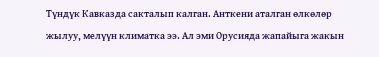Түндүк Кавказда сакталып калган. Анткени аталган өлкөлөр жылуу, мелүүн климатка ээ. Ал эми Орусияда жапайыга жакын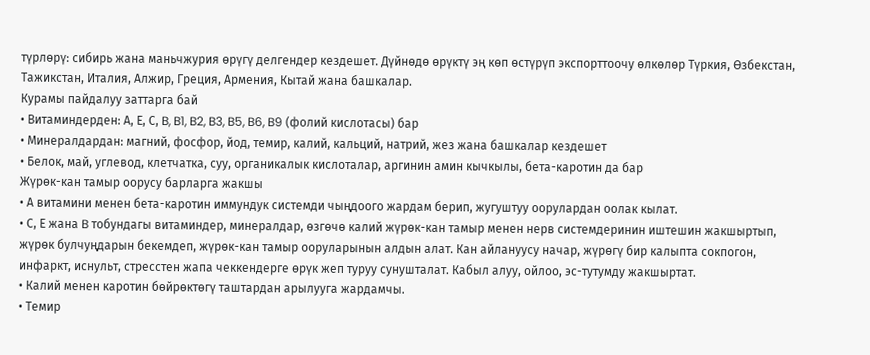түрлөрү: сибирь жана маньчжурия өрүгү делгендер кездешет. Дүйнөдө өрүктү эң көп өстүрүп экспорттоочу өлкөлөр Түркия, Өзбекстан, Тажикстан, Италия, Алжир, Греция, Армения, Кытай жана башкалар.
Курамы пайдалуу заттарга бай
• Витаминдерден: А, Е, С, B, B1, B2, B3, B5, B6, B9 (фолий кислотасы) бар
• Минералдардан: магний, фосфор, йод, темир, калий, кальций, натрий, жез жана башкалар кездешет
• Белок, май, углевод, клетчатка, суу, органикалык кислоталар, аргинин амин кычкылы, бета-каротин да бар
Жүрөк-кан тамыр оорусу барларга жакшы
• А витамини менен бета-каротин иммундук системди чыңдоого жардам берип, жугуштуу оорулардан оолак кылат.
• С, Е жана B тобундагы витаминдер, минералдар, өзгөчө калий жүрөк-кан тамыр менен нерв системдеринин иштешин жакшыртып, жүрөк булчуңдарын бекемдеп, жүрөк-кан тамыр ооруларынын алдын алат. Кан айлануусу начар, жүрөгү бир калыпта сокпогон, инфаркт, иснульт, стресстен жапа чеккендерге өрүк жеп туруу сунушталат. Кабыл алуу, ойлоо, эс-тутумду жакшыртат.
• Калий менен каротин бөйрөктөгү таштардан арылууга жардамчы.
• Темир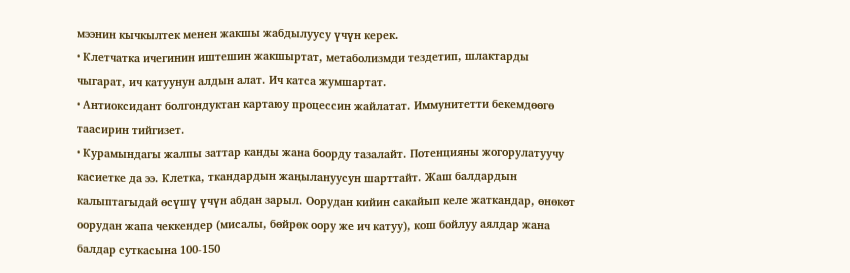мээнин кычкылтек менен жакшы жабдылуусу үчүн керек.
• Клетчатка ичегинин иштешин жакшыртат, метаболизмди тездетип, шлактарды чыгарат, ич катуунун алдын алат. Ич катса жумшартат.
• Антиоксидант болгондуктан картаюу процессин жайлатат. Иммунитетти бекемдөөгө таасирин тийгизет.
• Курамындагы жалпы заттар канды жана боорду тазалайт. Потенцияны жогорулатуучу касиетке да ээ. Клетка, ткандардын жаңылануусун шарттайт. Жаш балдардын калыптагыдай өсүшү үчүн абдан зарыл. Оорудан кийин сакайып келе жаткандар, өнөкөт оорудан жапа чеккендер (мисалы, бөйрөк оору же ич катуу), кош бойлуу аялдар жана балдар суткасына 100-150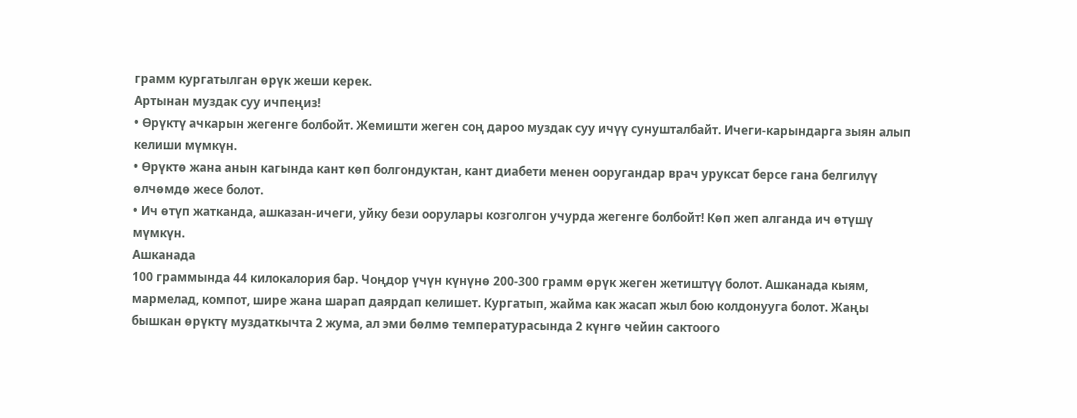грамм кургатылган өрүк жеши керек.
Артынан муздак суу ичпеңиз!
• Өрүктү ачкарын жегенге болбойт. Жемишти жеген соң дароо муздак суу ичүү сунушталбайт. Ичеги-карындарга зыян алып келиши мүмкүн.
• Өрүктө жана анын кагында кант көп болгондуктан, кант диабети менен ооругандар врач уруксат берсе гана белгилүү өлчөмдө жесе болот.
• Ич өтүп жатканда, ашказан-ичеги, уйку бези оорулары козголгон учурда жегенге болбойт! Көп жеп алганда ич өтүшү мүмкүн.
Ашканада
100 граммында 44 килокалория бар. Чоңдор үчүн күнүнө 200-300 грамм өрүк жеген жетиштүү болот. Ашканада кыям, мармелад, компот, шире жана шарап даярдап келишет. Кургатып, жайма как жасап жыл бою колдонууга болот. Жаңы бышкан өрүктү муздаткычта 2 жума, ал эми бөлмө температурасында 2 күнгө чейин сактоого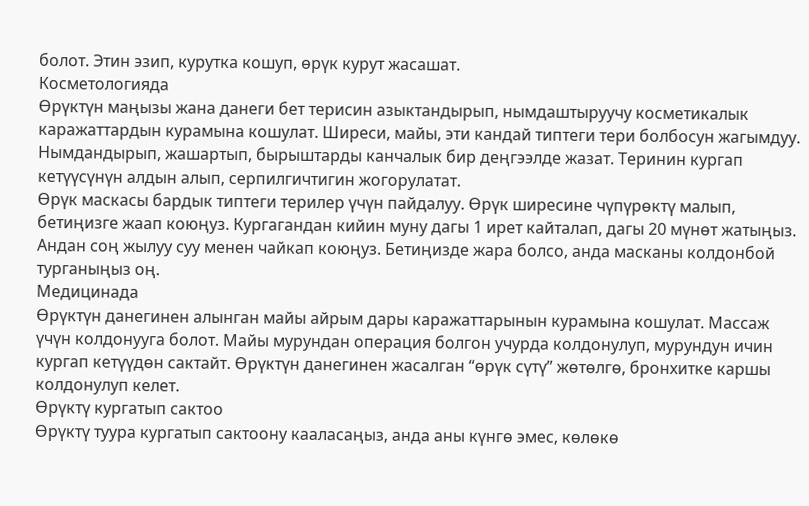болот. Этин эзип, курутка кошуп, өрүк курут жасашат.
Косметологияда
Өрүктүн маңызы жана данеги бет терисин азыктандырып, нымдаштыруучу косметикалык каражаттардын курамына кошулат. Ширеси, майы, эти кандай типтеги тери болбосун жагымдуу. Нымдандырып, жашартып, бырыштарды канчалык бир деңгээлде жазат. Теринин кургап кетүүсүнүн алдын алып, серпилгичтигин жогорулатат.
Өрүк маскасы бардык типтеги терилер үчүн пайдалуу. Өрүк ширесине чүпүрөктү малып, бетиңизге жаап коюңуз. Кургагандан кийин муну дагы 1 ирет кайталап, дагы 20 мүнөт жатыңыз. Андан соң жылуу суу менен чайкап коюңуз. Бетиңизде жара болсо, анда масканы колдонбой турганыңыз оң.
Медицинада
Өрүктүн данегинен алынган майы айрым дары каражаттарынын курамына кошулат. Массаж үчүн колдонууга болот. Майы мурундан операция болгон учурда колдонулуп, мурундун ичин кургап кетүүдөн сактайт. Өрүктүн данегинен жасалган “өрүк сүтү” жөтөлгө, бронхитке каршы колдонулуп келет.
Өрүктү кургатып сактоо
Өрүктү туура кургатып сактоону кааласаңыз, анда аны күнгө эмес, көлөкө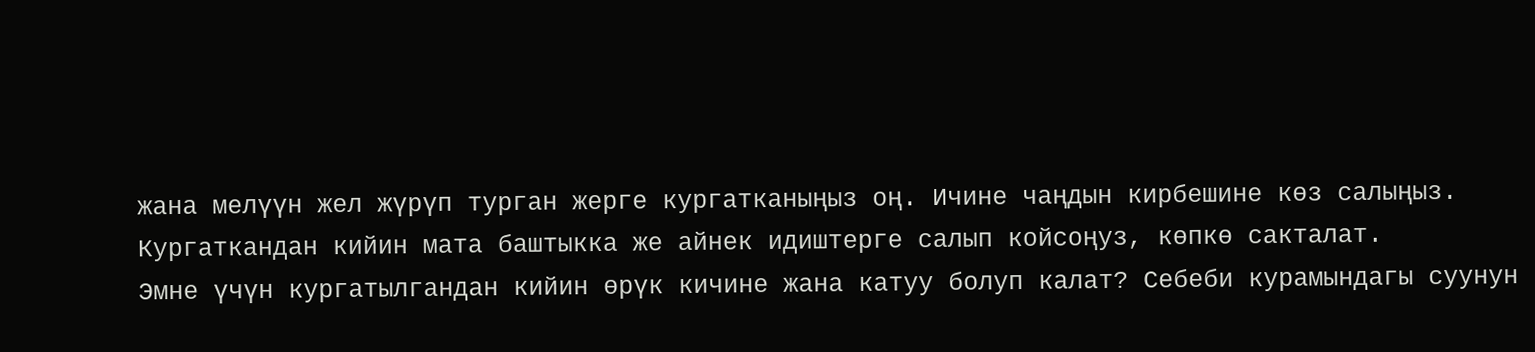жана мелүүн жел жүрүп турган жерге кургатканыңыз оң. Ичине чаңдын кирбешине көз салыңыз. Кургаткандан кийин мата баштыкка же айнек идиштерге салып койсоңуз, көпкө сакталат.
Эмне үчүн кургатылгандан кийин өрүк кичине жана катуу болуп калат? Себеби курамындагы суунун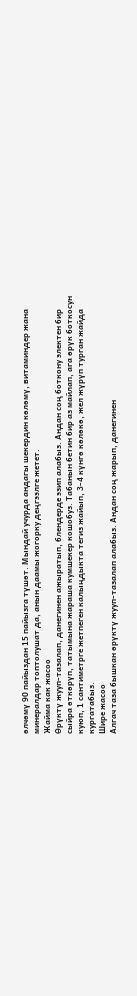өлчөмү 90 пайыздан 15 пайызга түшөт. Мындай учурда андагы шекердин көлөмү, витаминдер жана минералдар топтолушат да, анын даамы жогорку деңгээлге жетет.
Жайма как жасоо
Өрүктү жууп-тазалап, данегинен ажыратып, блендерде эзип алабыз. Андан соң боткону электен бир сыйра өткөрүп, татымына жараша кумшекер кошобуз. Табанын бетин бир аз майлап, ага өрүк боткосун куюп, 1 сантиметрге жетпеген калыңдыкта тегиз жайып, 3-4 күнгө көлөкө, жел жүрүп турган жайда кургатабыз.
Шире жасоо
Алгач таза бышкан өрүктү жууп-тазалап алабыз. Андан соң жарып, данегинен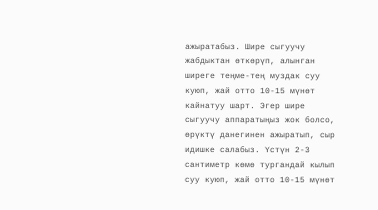ажыратабыз. Шире сыгуучу жабдыктан өткөрүп, алынган ширеге теңме-тең муздак суу куюп, жай отто 10-15 мүнөт кайнатуу шарт. Эгер шире сыгуучу аппаратыңыз жок болсо, өрүктү данегинен ажыратып, сыр идишке салабыз. Үстүн 2-3 сантиметр көмө тургандай кылып суу куюп, жай отто 10-15 мүнөт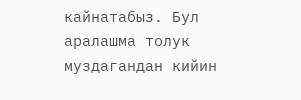кайнатабыз. Бул аралашма толук муздагандан кийин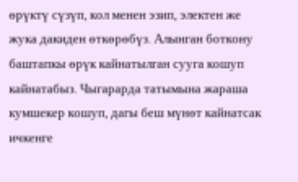өрүктү сүзүп, кол менен эзип, электен же жука дакиден өткөрөбүз. Алынган боткону баштапкы өрүк кайнатылган сууга кошуп кайнатабыз. Чыгарарда татымына жараша кумшекер кошуп, дагы беш мүнөт кайнатсак ичкенге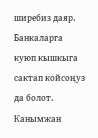ширебиз даяр. Банкаларга куюп кышкыга сактап койсоңуз да болот.
Канымжан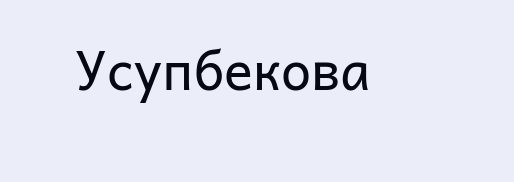Усупбекова